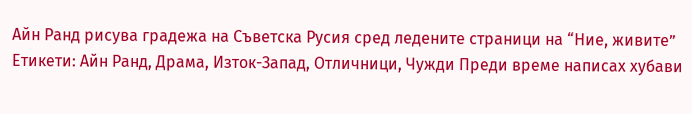Айн Ранд рисува градежа на Съветска Русия сред ледените страници на “Ние, живите”
Етикети: Айн Ранд, Драма, Изток-Запад, Отличници, Чужди Преди време написах хубави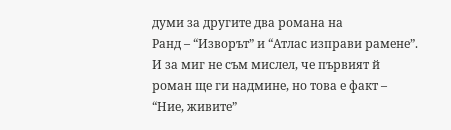думи за другите два романа на
Ранд – “Изворът” и “Атлас изправи рамене”. И за миг не съм мислел, че първият й роман ще ги надмине, но това е факт – “Ние, живите”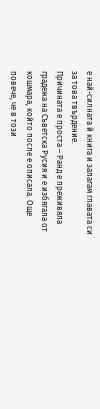е най-силната й книга и залагам главата си за това твърдение.
Причината е проста – Ранд е преживяла градежа на Съветска Русия и е избягала от кошмара, който после е описала. Още повече, че в този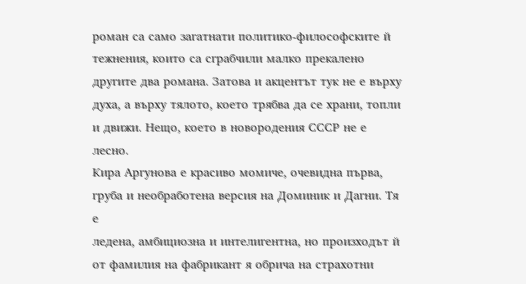роман са само загатнати политико-философските й тежнения, които са сграбчили малко прекалено другите два романа. Затова и акцентът тук не е върху духа, а върху тялото, което трябва да се храни, топли и движи. Нещо, което в новородения СССР не е лесно.
Кира Аргунова е красиво момиче, очевидна първа, груба и необработена версия на Доминик и Дагни. Тя е
ледена, амбициозна и интелигентна, но произходът й от фамилия на фабрикант я обрича на страхотни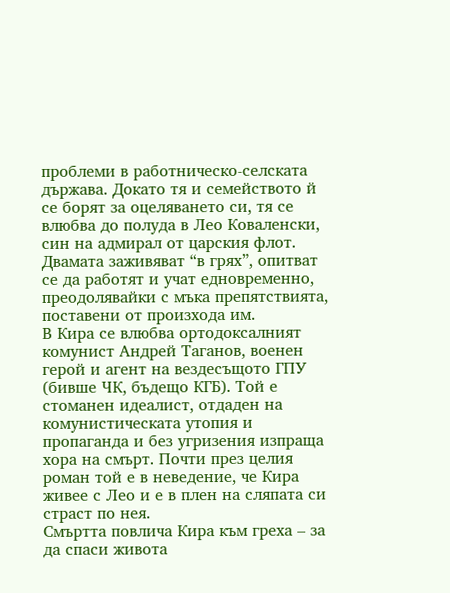проблеми в работническо-селската държава. Докато тя и семейството й се борят за оцеляването си, тя се влюбва до полуда в Лео Коваленски, син на адмирал от царския флот. Двамата заживяват “в грях”, опитват се да работят и учат едновременно, преодолявайки с мъка препятствията, поставени от произхода им.
В Кира се влюбва ортодоксалният комунист Андрей Таганов, военен герой и агент на вездесъщото ГПУ (бивше ЧК, бъдещо КГБ). Той е стоманен идеалист, отдаден на комунистическата утопия и пропаганда и без угризения изпраща хора на смърт. Почти през целия роман той е в неведение, че Кира живее с Лео и е в плен на сляпата си страст по нея.
Смъртта повлича Кира към греха – за да спаси живота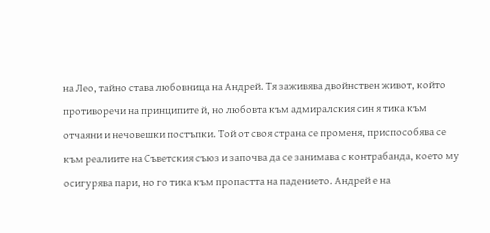на Лео, тайно става любовница на Андрей. Тя заживява двойнствен живот, който противоречи на принципите й, но любовта към адмиралския син я тика към отчаяни и нечовешки постъпки. Той от своя страна се променя, приспособява се към реалиите на Съветския съюз и започва да се занимава с контрабанда, което му осигурява пари, но го тика към пропастта на падението. Андрей е на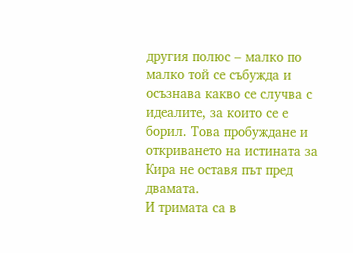другия полюс – малко по малко той се събужда и осъзнава какво се случва с идеалите, за които се е борил. Това пробуждане и откриването на истината за Кира не оставя път пред двамата.
И тримата са в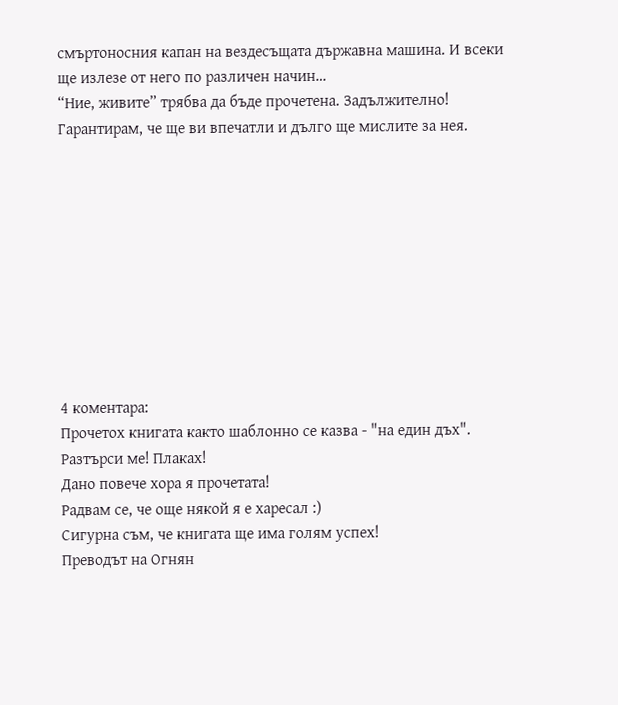смъртоносния капан на вездесъщата държавна машина. И всеки ще излезе от него по различен начин…
“Ние, живите” трябва да бъде прочетена. Задължително! Гарантирам, че ще ви впечатли и дълго ще мислите за нея.










4 коментара:
Прочетох книгата както шаблонно се казва - "на един дъх". Разтърси ме! Плаках!
Дано повече хора я прочетата!
Радвам се, че още някой я е харесал :)
Сигурна съм, че книгата ще има голям успех!
Преводът на Огнян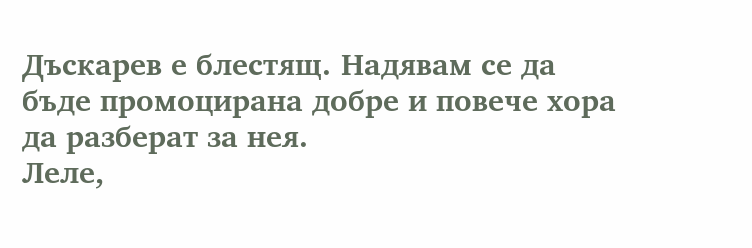Дъскарев е блестящ. Надявам се да бъде промоцирана добре и повече хора да разберат за нея.
Леле,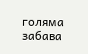голяма забава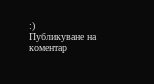:)
Публикуване на коментар